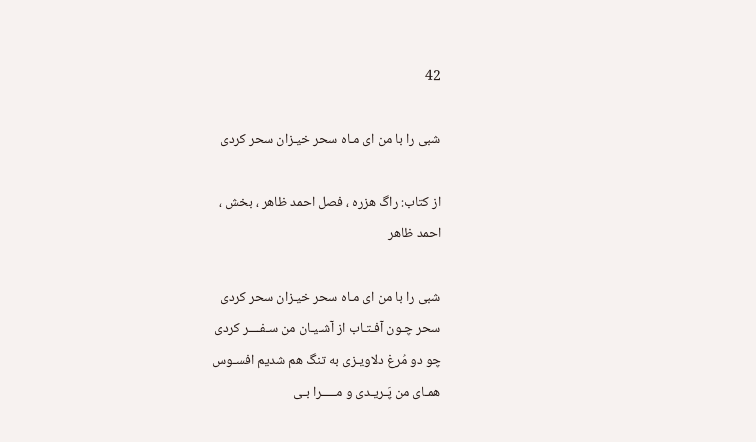42

شبی را با من ای مـاه سحر خیـزان سحر کردی

از کتاب: راگ هزره ، فصل احمد ظاهر ، بخش ،
احمد ظاهر

شبی را با من ای مـاه سحر خیـزان سحر کردی
سحر چـون آفـتـاب از آشـیـان من سـفــــر کردی
چو دو مُرغ دلاویـزی به تنگ هم شدیم افسـوس
همـای من پَـریـدی و مـــــرا بـی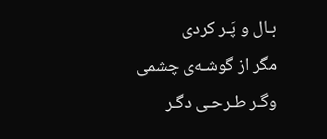بـال و پَـر کردی
مگر از گوشـه‌ی چشمی وگـر طـرحـی دگـر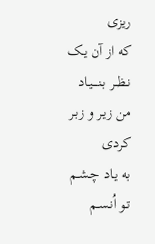ریزی
که از آن یـک نـظــر بـنــــیـاد من زیـر و زبـر کردی
به یـاد چـشـم تـو اُنـسـم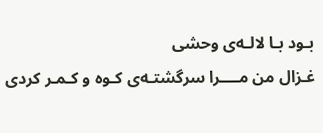بـود بـا لالـه‌ی وحشی
غـزال من مــــرا سرگشتـه‌ی کـوه و کـمـر کردی